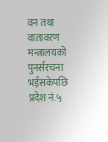वन तथा वातावरण मन्त्रालयको पुनर्सरचना भईसकेपछि प्रदेश नं.५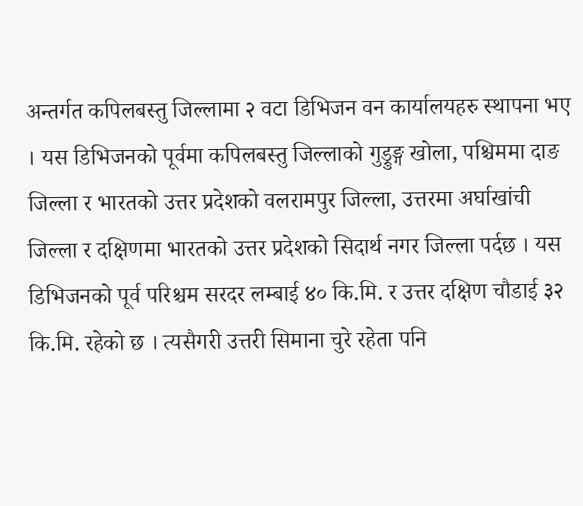अन्तर्गत कपिलबस्तु जिल्लामा २ वटा डिभिजन वन कार्यालयहरु स्थापना भए । यस डिभिजनको पूर्वमा कपिलबस्तु जिल्लाको गुड्रुङ्ग खोला, पश्चिममा दाङ जिल्ला र भारतको उत्तर प्रदेशको वलरामपुर जिल्ला, उत्तरमा अर्घाखांची जिल्ला र दक्षिणमा भारतको उत्तर प्रदेशको सिदार्थ नगर जिल्ला पर्दछ । यस डिभिजनको पूर्व परिश्चम सरदर लम्बाई ४० कि.मि. र उत्तर दक्षिण चौडाई ३२ कि.मि. रहेको छ । त्यसैगरी उत्तरी सिमाना चुरे रहेता पनि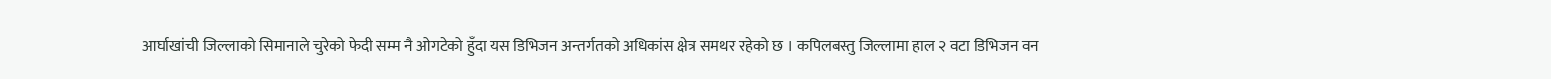आर्घाखांची जिल्लाको सिमानाले चुरेको फेदी सम्म नै ओगटेको हुँदा यस डिभिजन अन्तर्गतको अधिकांस क्षेत्र समथर रहेको छ । कपिलबस्तु जिल्लामा हाल २ वटा डिभिजन वन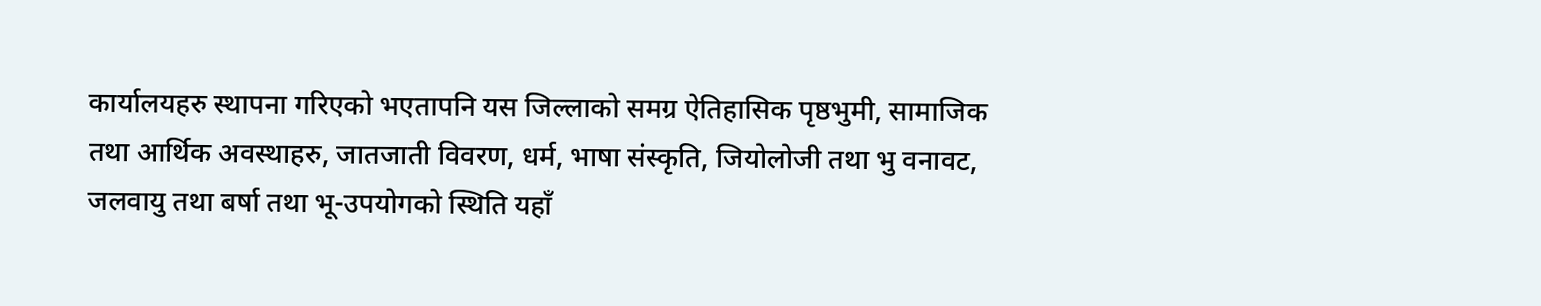कार्यालयहरु स्थापना गरिएको भएतापनि यस जिल्लाको समग्र ऐतिहासिक पृष्ठभुमी, सामाजिक तथा आर्थिक अवस्थाहरु, जातजाती विवरण, धर्म, भाषा संस्कृति, जियोलोजी तथा भु वनावट, जलवायु तथा बर्षा तथा भू-उपयोगको स्थिति यहाँ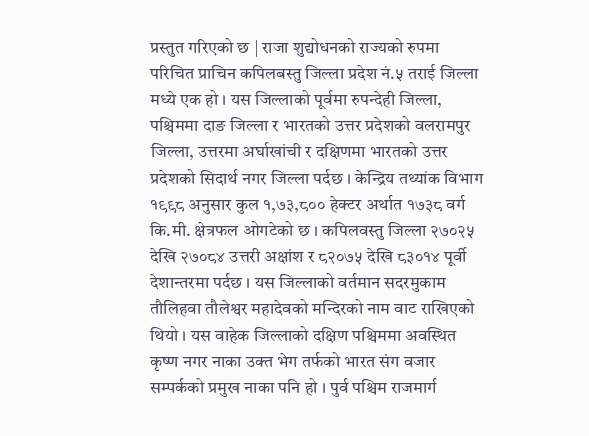प्रस्तुत गरिएको छ | राजा शुद्योधनको राज्यको रुपमा परिचित प्राचिन कपिलबस्तु जिल्ला प्रदेश नं.५ तराई जिल्ला मध्ये एक हो । यस जिल्लाको पूर्वमा रुपन्देही जिल्ला, पश्चिममा दाङ जिल्ला र भारतको उत्तर प्रदेशको वलरामपुर जिल्ला, उत्तरमा अर्घाखांची र दक्षिणमा भारतको उत्तर प्रदेशको सिदार्थ नगर जिल्ला पर्दछ । केन्द्रिय तथ्यांक विभाग १९९८ अनुसार कुल १,७३,८०० हेक्टर अर्थात १७३८ वर्ग कि.मी. क्षेत्रफल ओगटेको छ । कपिलवस्तु जिल्ला २७०२५ देखि २७०८४ उत्तरी अक्षांश र ८२०७५ देखि ८३०१४ पूर्वी देशान्तरमा पर्दछ । यस जिल्लाको वर्तमान सदरमुकाम तौलिहवा तौलेश्वर महादेवको मन्दिरको नाम वाट राखिएको थियो । यस वाहेक जिल्लाको दक्षिण पश्चिममा अवस्थित कृष्ण नगर नाका उक्त भेग तर्फको भारत संग वजार सम्पर्कको प्रमुख नाका पनि हो । पुर्व पश्चिम राजमार्ग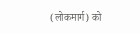(लोकमार्ग) को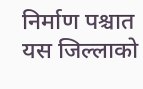निर्माण पश्चात यस जिल्लाको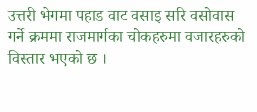उत्तरी भेगमा पहाड वाट वसाइ सरि वसोवास गर्ने क्रममा राजमार्गका चोकहरुमा वजारहरुको विस्तार भएको छ ।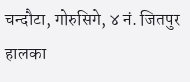चन्दौटा, गोरुसिगे, ४ नं. जितपुर हालका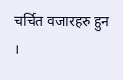चर्चित वजारहरु हुन ।